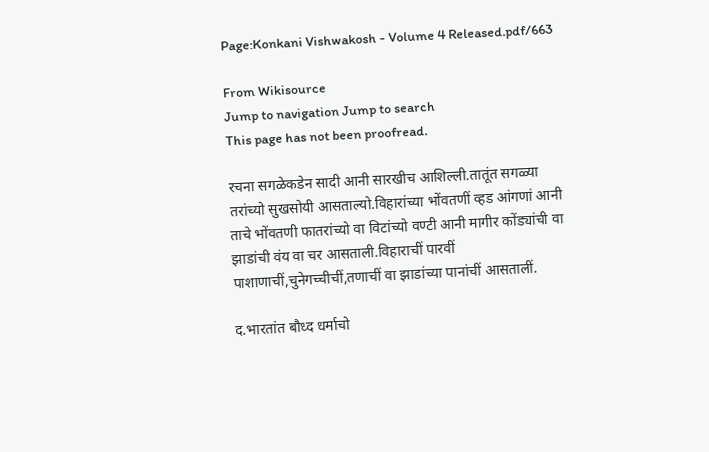Page:Konkani Vishwakosh - Volume 4 Released.pdf/663

From Wikisource
Jump to navigation Jump to search
This page has not been proofread.

रचना सगळेकडेन सादी आनी सारखीच आशिल्ली.तातूंत सगळ्या तरांच्यो सुखसोयी आसताल्यो.विहारांच्या भोंवतणीं व्हड आंगणां आनी ताचे भोंवतणी फातरांच्यो वा विटांच्यो वण्टी आनी मागीर कोंड्यांची वा झाडांची वंय वा चर आसताली.विहाराचीं पारवीं पाशाणाचीं,चुनेगच्चीचीं,तणाचीं वा झाडांच्या पानांचीं आसतालीं.

द.भारतांत बौध्द धर्माचो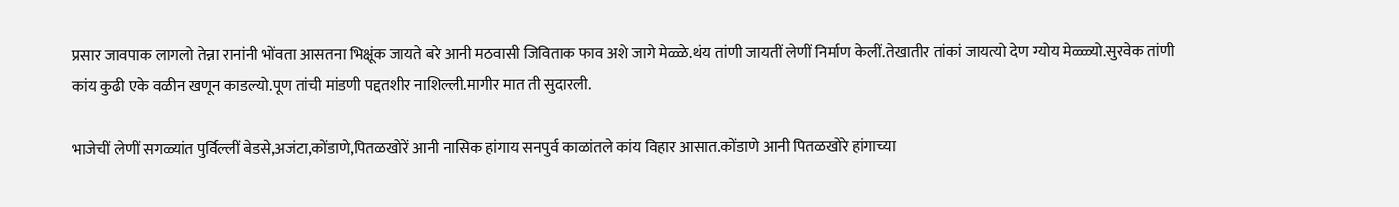प्रसार जावपाक लागलो तेन्ना रानांनी भोंवता आसतना भिक्षूंक जायते बरे आनी मठवासी जिविताक फाव अशे जागे मेळ्ळे.थंय तांणी जायतीं लेणीं निर्माण केलीं.तेखातीर तांकां जायत्यो देण ग्योय मेळ्ळ्यो.सुरवेक तांणी कांय कुढी एके वळीन खणून काडल्यो.पूण तांची मांडणी पद्दतशीर नाशिल्ली.मागीर मात ती सुदारली.

भाजेचीं लेणीं सगळ्यांत पुर्विल्लीं बेडसे,अजंटा,कोंडाणे,पितळखोरें आनी नासिक हांगाय सनपुर्व काळांतले कांय विहार आसात.कोंडाणे आनी पितळखोरे हांगाच्या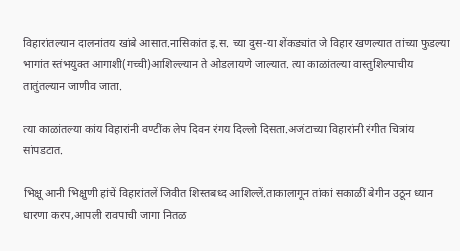विहारांतल्यान दालनांतय खांबे आसात.नासिकांत इ.स. च्या दुस-या शेंकड्यांत जे विहार खणल्यात तांच्या फुडल्या भागांत स्तंभयुक्त आगाशी(गच्ची)आशिल्ल्यान ते ओडलायणे जाल्यात. त्या काळांतल्या वास्तुशिल्पाचीय तातुंतल्यान जाणीव जाता.

त्या काळांतल्या कांय विहारांनी वण्टींक लेप दिवन रंगय दिल्लो दिसता.अजंटाच्या विहारांनी रंगीत चित्रांय सांपडटात.

भिक्षू आनी भिक्षुणी हांचें विहारांतलें जिवीत शिस्तबध्द आशिल्लें.ताकालागून तांकां सकाळीं बेगीन उठून ध्यान धारणा करप,आपली रावपाची जागा नितळ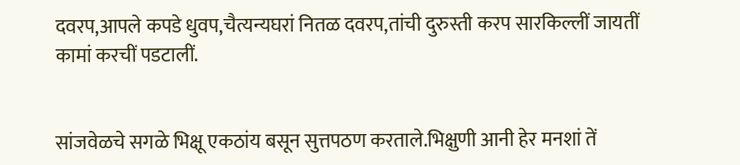दवरप,आपले कपडे धुवप,चैत्यन्यघरां नितळ दवरप,तांची दुरुस्ती करप सारकिल्लीं जायतीं कामां करचीं पडटालीं.


सांजवेळचे सगळे भिक्षू एकठांय बसून सुत्तपठण करताले.भिक्षुणी आनी हेर मनशां तें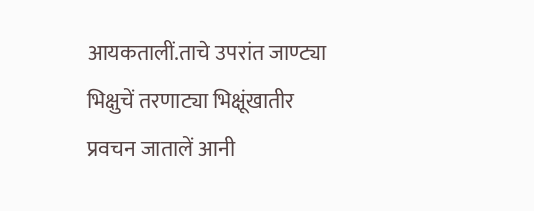आयकतालीं.ताचे उपरांत जाण्ट्या भिक्षुचें तरणाट्या भिक्षूंखातीर प्रवचन जातालें आनी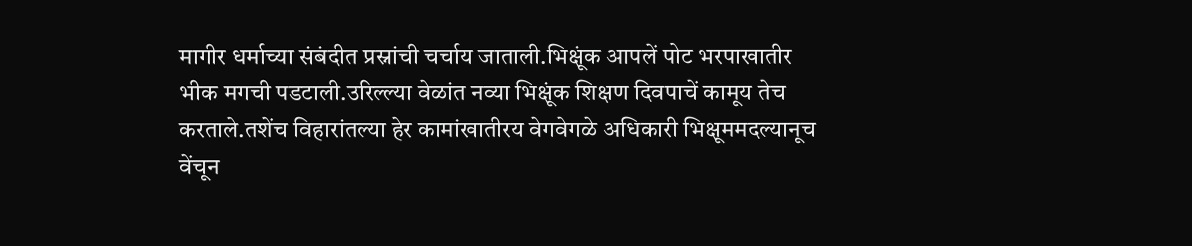मागीर धर्माच्या संबंदीत प्रस्नांची चर्चाय जाताली.भिक्षूंक आपलें पोट भरपाखातीर भीक मगची पडटाली.उरिल्ल्या वेळांत नव्या भिक्षूंक शिक्षण दिवपाचें कामूय तेच करताले.तशेंच विहारांतल्या हेर कामांखातीरय वेगवेगळे अधिकारी भिक्षूममदल्यानूच वेंचून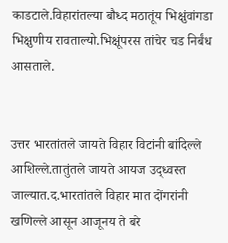काडटाले.विहारांतल्या बौध्द मठातूंय भिक्षुंवांगडा भिक्षुणीय रावताल्यो.भिक्षूंपरस तांचेर चड निर्बंध आसताले.


उत्तर भारतांतले जायते विहार विटांनी बांदिल्ले आशिल्ले.तातुंतले जायते आयज उद्ध्वस्त जाल्यात.द.भारतांतले विहार मात दोंगरांनी खणिल्ले आसून आजूनय ते बरे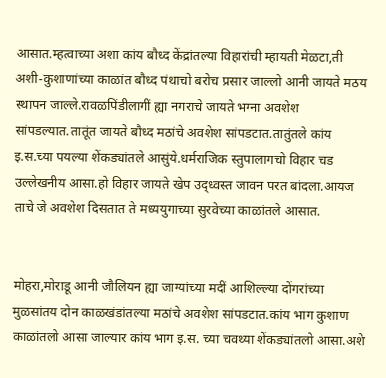आसात.म्हत्वाच्या अशा कांय बौध्द केंद्रांतल्या विहारांची म्हायती मेळटा,ती अशी-कुशाणांच्या काळांत बौध्द पंथाचो बरोच प्रसार जाल्लो आनी जायते मठय स्थापन जाल्ले.रावळपिंडीलागीं ह्या नगराचे जायते भग्ना अवशेश सांपडल्यात.तातूंत जायते बौध्द मठांचे अवशेश सांपडटात.तातुंतले कांय इ.स.च्या पयल्या शेंकड्यांतले आसुंये.धर्मराजिक स्तुपालागचो विहार चड उल्लेखनीय आसा.हो विहार जायते खेप उद्ध्वस्त जावन परत बांदला.आयज ताचे जे अवशेश दिसतात ते मध्ययुगाच्या सुरवेच्या काळांतले आसात.


मोहरा,मोराडू आनी जौलियन ह्या जाग्यांच्या मदीं आशिल्ल्या दोंगरांच्या मुळसांतय दोन काळखंडांतल्या मठांचे अवशेश सांपडटात.कांय भाग कुशाण काळांतलो आसा जाल्यार कांय भाग इ.स. च्या चवथ्या शेंकड्यांतलो आसा.अशे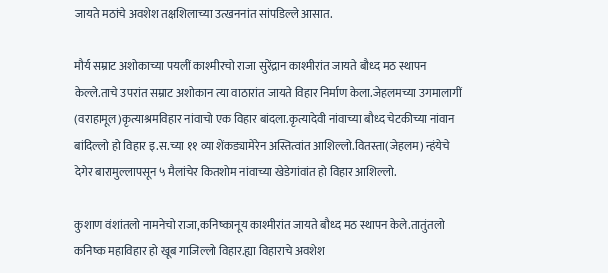जायते मठांचे अवशेश तक्षशिलाच्या उत्खननांत सांपडिल्ले आसात.

मौर्य सम्राट अशोकाच्या पयलीं काश्मीरचो राजा सुरेंद्रान काश्मीरांत जायते बौध्द मठ स्थापन केल्ले.ताचे उपरांत सम्राट अशोकान त्या वाठारांत जायते विहार निर्माण केला.जेहलमच्या उगमालागीं (वराहामूल)कृत्याश्रमविहार नांवाचो एक विहार बांदला.कृत्यादेवी नांवाच्या बौध्द चेटकीच्या नांवान बांदिल्लो हो विहार इ.स.च्या ११ व्या शेंकड्यामेरेन अस्तित्वांत आशिल्लो.वितस्ता(जेहलम) न्हंयेचे देगेर बारामुल्लापसून ५ मैलांचेर कितशोम नांवाच्या खेडेगांवांत हो विहार आशिल्लो.

कुशाण वंशांतलो नामनेचो राजा,कनिष्कानूय काश्मीरांत जायते बौध्द मठ स्थापन केले.तातुंतलो कनिष्क महाविहार हो खूब गाजिल्लो विहार.ह्या विहाराचे अवशेश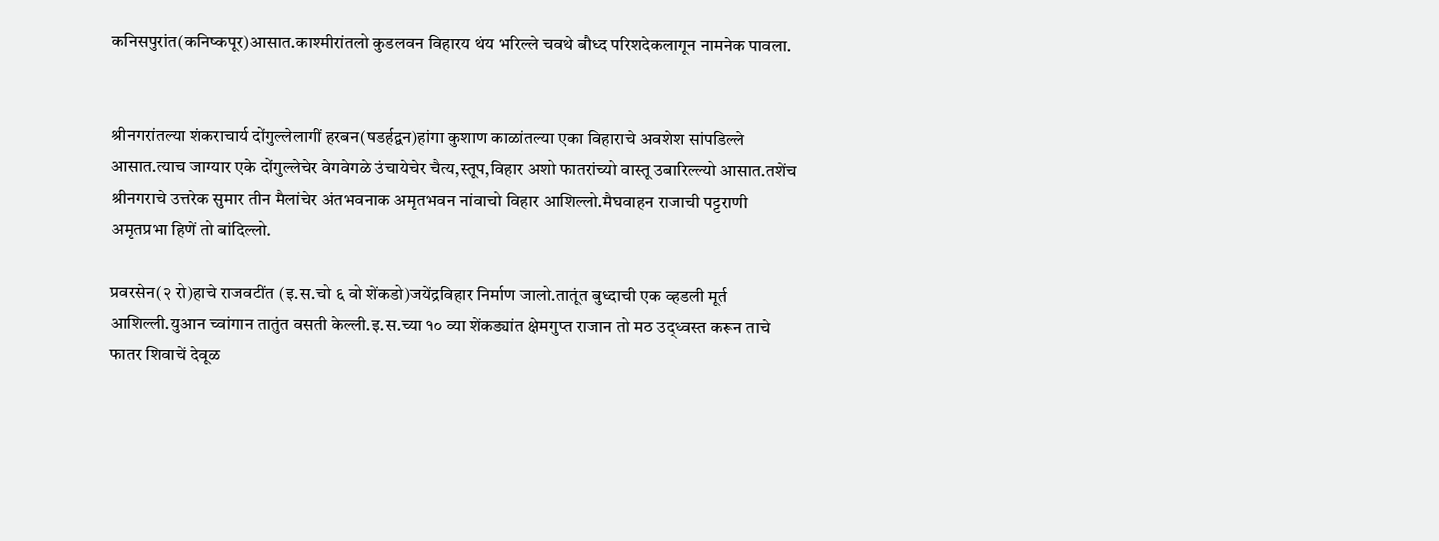कनिसपुरांत(कनिष्कपूर)आसात.काश्मीरांतलो कुडलवन विहारय थंय भरिल्ले चवथे बौध्द परिशदेकलागून नामनेक पावला.


श्रीनगरांतल्या शंकराचार्य दोंगुल्लेलागीं हरबन(षडर्हद्वन)हांगा कुशाण काळांतल्या एका विहाराचे अवशेश सांपडिल्ले आसात.त्याच जाग्यार एके दोंगुल्लेचेर वेगवेगळे उंचायेचेर चैत्य,स्तूप,विहार अशो फातरांच्यो वास्तू उबारिल्ल्यो आसात.तशेंच श्रीनगराचे उत्तरेक सुमार तीन मैलांचेर अंतभवनाक अमृतभवन नांवाचो विहार आशिल्लो.मैघवाहन राजाची पट्टराणी अमृतप्रभा हिणें तो बांदिल्लो.

प्रवरसेन(२ रो)हाचे राजवटींत (इ.स.चो ६ वो शेंकडो)जयेंद्रविहार निर्माण जालो.तातूंत बुध्दाची एक व्हडली मूर्त आशिल्ली.युआन च्वांगान तातुंत वसती केल्ली.इ.स.च्या १० व्या शेंकड्यांत क्षेमगुप्त राजान तो मठ उद्‌ध्वस्त करून ताचे फातर शिवाचें देवूळ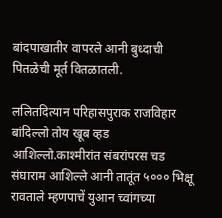बांदपाखातीर वापरले आनी बुध्दाची पितळेची मूर्त वितळातली.

ललितदित्यान परिहासपुराक राजविहार बांदिल्लो तोय खूब व्हड आशिल्लो.काश्मीरांत संबरांपरस चड संघाराम आशिल्ले आनी तातूंत ५००० भिक्षू रावताले म्हणपाचें युआन च्वांगच्या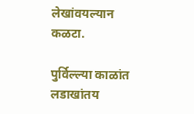लेखांवयल्यान कळटा.

पुर्विल्ल्या काळांत लडाखांतय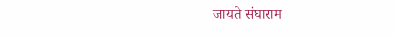जायते संघाराम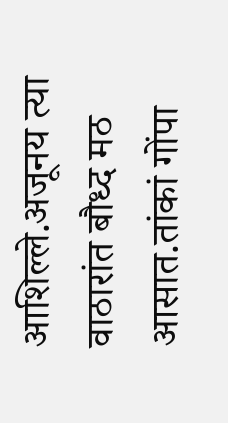आशिल्ले.अजूनय त्या वाठारांत बौध्द मठ आसात.तांकां गोंपा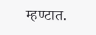म्हण्टात.